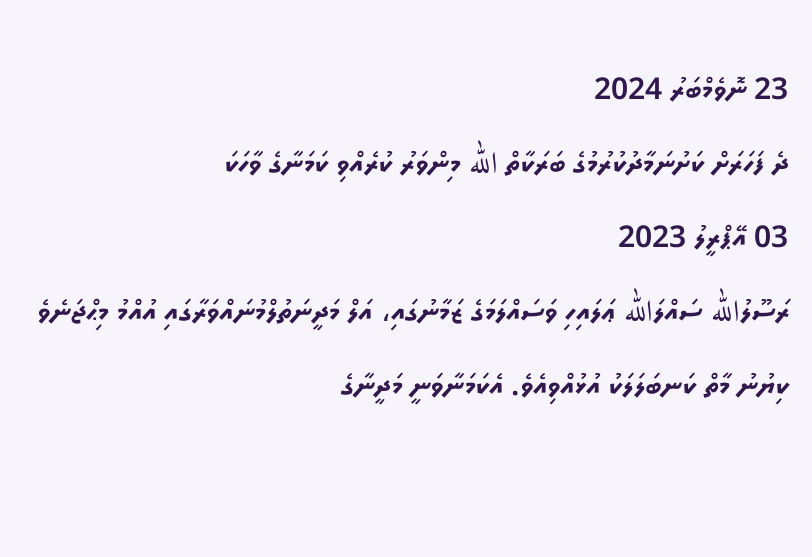23 ނޮވެމްބަރު 2024
ދެ ފަހަރަށް ކަށުނަމާދުކުރުމުގެ ބަރަކާތް الله މިންވަރު ކުރެއްވި ކަމަނާގެ ވާހަކަ
03 އޭޕްރީލު 2023
ރަސޫލުالله ސައްލަالله ޢަލައިހި ވަސައްލަމަގެ ޒަމާނުގައި، އަލް މަދީނަތުލްމުނައްވަރާގައި އުއްމު މިޙްޖަނެވެ ކިޔުނު މާތް ކަނބަލަލަކު އުޅުއްވިއެވެ. އެކަމަނާވަނީ މަދީނާގެ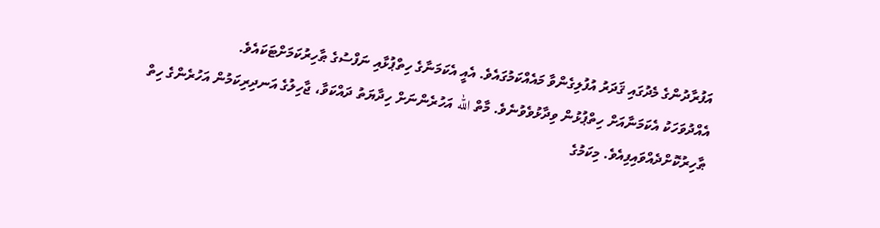އަފުރާދުންގެ މެދުގައި ޤަދަރު އުފުލިގެންވާ މައެއްކަމުގައެވެ. އެއީ އެކަމަނާގެ ހިތްޕުޅާއި ނަފްސުގެ ޠާހިރުކަމަށްޓަކައެވެ.
އެއްދުވަހަކު އެކަމަނާއަށް ހިތްޕުޅުން ވިދާޅުވެވުނެވެ. މާތް الله އަހުރެންނަށް ހިދާޔަތު ދައްކަވާ، ޖާހިލުގެ އަނދިރިކަމުން އަހުރެންގެ ހިތް ޠާހިރުކޮށްދެއްވައިފިއެވެ. މިކަމުގެ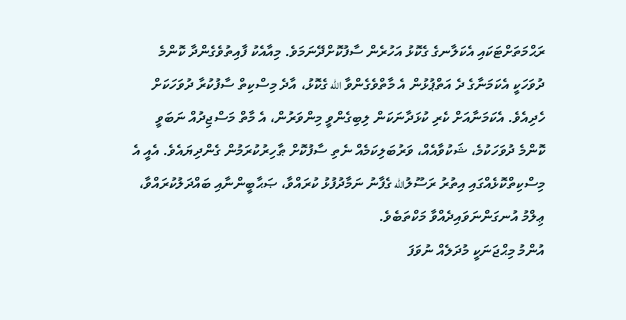ރަޙްމަތަށްޓަކައި އެކަލާނގެ ގެކޮޅު އަހުރެން ސާފުކޮށްދޭނަމަވެ. މިއާއެކު ފާއިތުވެގެންދާ ކޮންމެ ދުވަހަކީ އެކަމަނާގެ ދެ އަތްޕުޅުން އެ މާތްވެގެންވާ الله ގެކޮޅު، އާދެ މިސްކިތް ސާފުކުރާ ދުވަހަކަށް ހެދިއެވެ. އެކަމަނާއަށް ކެރި ކުޅަދާނަކަން ލިބިގެންވީ މިންވަރުން، އެ މާތް މަސްޖިދުއް ނަބަވީ ކޮންމެ ދުވަހަކުމެ، ޝަކުވާއެއް، ވަރުބަލިކަމެއް ނެތި ސާފުކޮށް ޠާހިރުކުރަމުން ގެންދިޔައެވެ. އެއީ އެ މިސްކިތްކޮޅެއްގައި އިތުރު ރަސޫލުالله ގެފާނު ނަމާދުފުޅު ކުރައްވާ، ޞަޙާބީންނާއި ބައްދަލުކުރައްވާ، ޢިލްމު އުނގަންނަވައިދެއްވާ މަކްތަބެވެ.
އުންމު މިޙްޖަނަކީ މުދަލެއް ނުވަފަ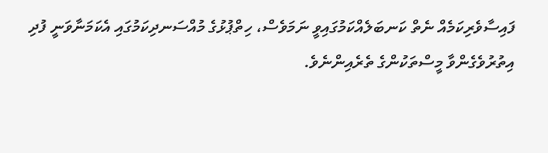ފައިސާވެރިކަމެއް ނެތް ކަނބަލެއްކަމުގައިވީ ނަމަވެސް، ހިތްޕުޅުގެ މުއްސަނދިކަމުގައި އެކަމަނާވަނީ ފުދި އިތުރުވެގެންވާ މީސްތަކުންގެ ތެރެއިންނެވެ.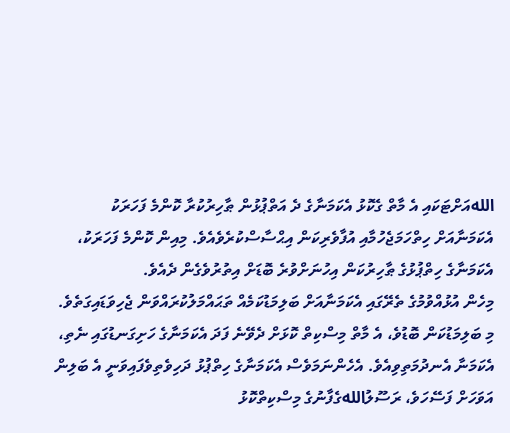اللهއަށްޓަކައި އެ މާތް ގެކޮޅު އެކަމަނާގެ ދެ އަތްޕުޅުން ޠާހިރުކުރާ ކޮންމެ ފަހަރަކު އެކަމަނާއަށް ހިތްހަމަޖެހުމާއި އުފާވެރިކަން އިޙްސާސްކުރެވެއެވެ. މިއިން ކޮންމެ ފަހަރަކު، އެކަމަނާގެ ހިތްޕުޅުގެ ޠާހިރުކަން އިހުނަށްވުރެ ބޮޑަށް އިތުރުވެގެން ދެއެވެ.
މިހެން އުޅުއްވުމުގެ ތެރޭގައި އެކަމަނާއަށް ބަލިމަޑުކަމެއް ތަޙައްމަލުކުރައްވަން ޖެހިވަޑައިގަތެވެ. މި ބަލިމަޑުކަން ބޮޑުވެ، އެ މާތް މިސްކިތް ކޮޅަށް ދެވޭނެ ފަދަ އެކަމަނާގެ ހަށިގަނޑުގައި ނެތި، އެކަމަނާ އެނދުމަތިވިއެވެ. އެހެންނަމަވެސް އެކަމަނާގެ ހިތްޕުޅު ދަހިވެތިވެފައިވަނީ އެ ބަލިން އަވަހަށް ފަސޭހަވެ، ރަސޫލުاللهގެފާނުގެ މިސްކިތްކޮޅު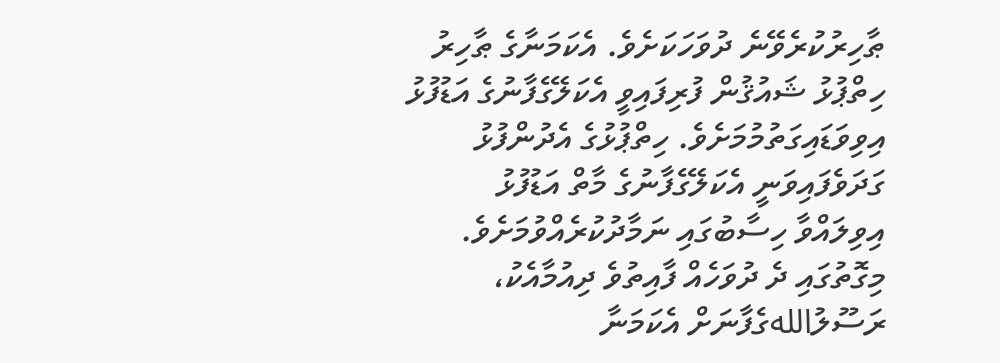ޠާހިރުކުރެވޭނެ ދުވަހަކަށެވެ. އެކަމަނާގެ ޠާހިރު ހިތްޕުޅު ޝައުޤުން ފުރިފައިވީ އެކަލޭގެފާނުގެ އަޑުފުޅު އިވިވަޑައިގަތުމުމަށެވެ. ހިތްޕުޅުގެ އެދުންފުޅު ގަދަވެފައިވަނީ އެކަލޭގެފާނުގެ މާތް އަޑުފުޅު އިވިލައްވާ ހިސާބުގައި ނަމާދުކުރެއްވުމަށެވެ.
މިގޮތުގައި ދެ ދުވަހެއް ފާއިތުވެ ދިއުމާއެކު، ރަސޫލުاللهގެފާނަށް އެކަމަނާ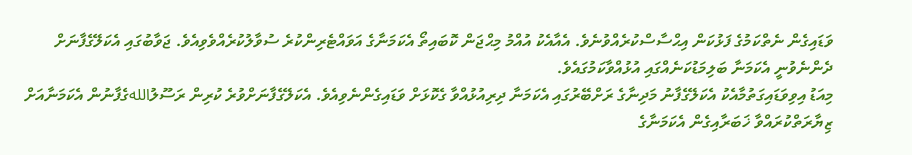ވަޑައިގެން ނެތްކަމުގެ ފަޅުކަން އިޙްސާސްކުރެއްވުނެވެ. އެއާއެކު އުއްމު މިޙްޖަން ކޮބައިތޯ އެކަމަނާގެ އަވައްޓެރިންކުރެ ސުވާލުކުރެއްވެވިއެވެ. ޖަވާބުގައި އެކަލޭގެފާނަށް ދެންނެވުނީ އެކަމަނާ ބަލިމަޑުކަނެއްގައި އުޅުއްވާކަމުގައެވެ.
މިއަޑު އިވިވަޑައިގަތުމާއެކު އެކަލޭގެފާނު މަދިނާގެ ރަށްބޭރުގައި އެކަމަނާ ދިރިއުޅުއްވާ ގެކޮޅަށް ވަޑައިގެންނެވިއެވެ. އެކަލޭގެފާނަށްވުރެ ކުރިން ރަސޫލުاللهގެފާނުން އެކަމަނާއަށް ޒިޔާރަތްކުރައްވާ ޚަބަރާއިގެން އެކަމަނާގެ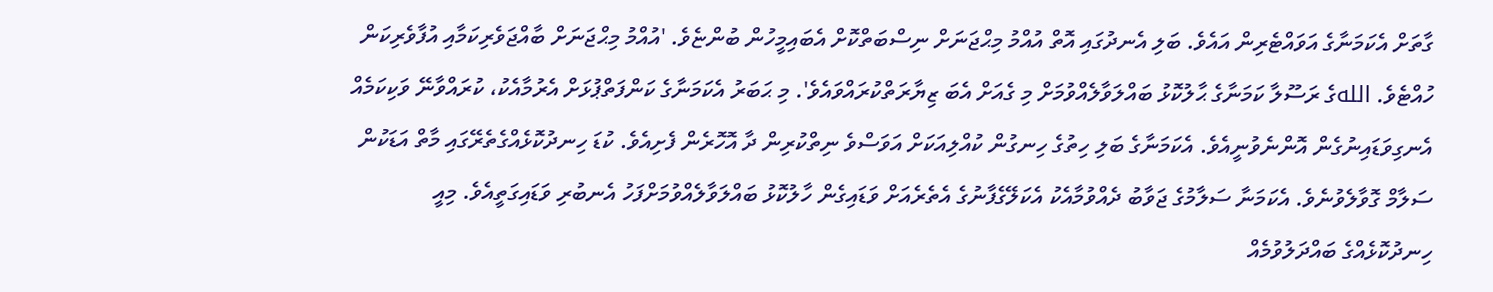ގާތަށް އެކަމަނާގެ އަވައްޓެރިން އައެވެ. ބަލި އެނދުގައި އޮތް އުއްމު މިޙްޖަނަށް ނިސްބަތްކޮށް އެބައިމީހުން ބުންޏެވެ. 'އުއްމު މިޙްޖަނަށް ބާއްޖަވެރިކަމާއި އުފާވެރިކަން ހުއްޓެވެ. اللهގެ ރަސޫލާ ކަމަނާގެ ޙާލުކޮޅު ބައްލަވާލެއްވުމަށް މި ގެއަށް އެބަ ޒިޔާރަތްކުރައްވައެވެ'. މި ޙަބަރު އެކަމަނާގެ ކަންފަތްޕުޅަށް އެރުމާއެކު، ކުރައްވާނޭ ވަކިކަމެއް އެނގިވަޑައިނުގެން އޮންނެވުނީއެވެ. އެކަމަނާގެ ބަލި ހިތުގެ ހިނގުން ކުއްލިއަކަށް އަވަސްވެ ނިތްކުރިން ދާ އޮހޮރެން ފެށިއެވެ. ކުޑަ ހިނދުކޮޅެއްގެތެރޭގައި މާތް އަޑަކުން ސަލާމް ގޮވާލެވުނެވެ. އެކަމަނާ ސަލާމުގެ ޖަވާބު ދެއްވުމާއެކު އެކަލޭގެފާނުގެ އެތެރެއަށް ވަޑައިގެން ހާލުކޮޅު ބައްލަވާލެއްވުމަށްފަހު އެނބުރި ވަޑައިގަތީއެވެ. މިއީ ހިނދުކޮޅެއްގެ ބައްދަލުވުމެއް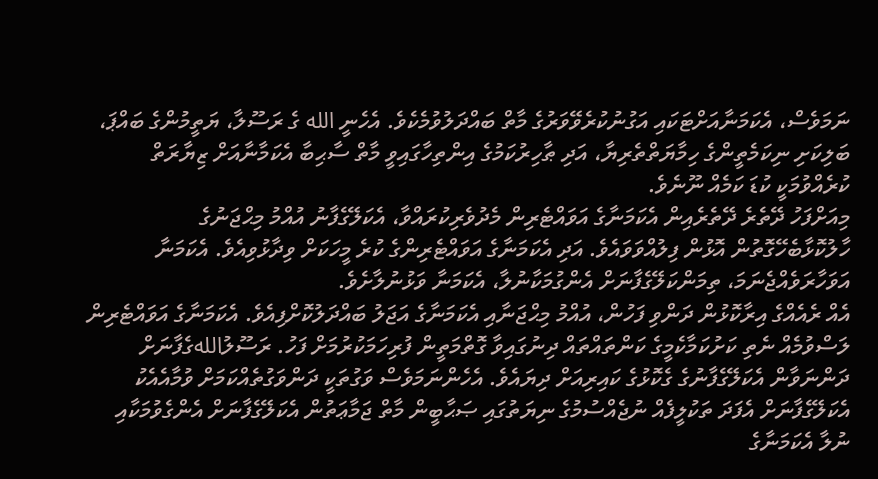ނަމަވެސް، އެކަމަނާއަށްޓަކައި އަގުނުކުރެވޭވަރުގެ މާތް ބައްދަލުވުމެކެވެ. އެހެނީ الله ގެ ރަސޫލާ، ޔަތީމުންގެ ބައްޕަ، ބަލިކަށި ނިކަމެތީންގެ ހިމާޔަތްތެރިޔާ، އަދި ޠާހިރުކަމުގެ އިންތިހާގައިވީ މާތް ސާޙިބާ އެކަމާނާއަށް ޒިޔާރަތް ކުރެއްވުމަކީ ކުޑަ ކަމެއް ނޫނެވެ.
މިއަށްފަހު ދޭތެރެ ދޭތެރެއިން އެކަމަނާގެ އަވައްޓެރިން މެދުވެރިކުރައްވާ، އެކަލޭގެފާނު އުއްމު މިޙްޖަނުގެ ހާލުކޮޅާބެހޭގޮތުން އޮޅުން ފިލުއްވަވައެވެ. އަދި އެކަމަނާގެ އަވައްޓެރިންގެ ކުރެ މީހަކަށް ވިދާޅުވިއެވެ. އެކަމަނާ އަވަހާރަވެއްޖެނަމަ، ތިމަންކަލޭގެފާނަށް އެންގުމަކާނުލާ، އެކަމަނާ ވަޅުނުލާށެވެ.
އެއް ރެއެއްގެ އިރާކޮޅުން ދަންވި ފަހުން، އުއްމު މިޙްޖަނާއި އެކަމަނާގެ އަޖަލު ބައްދަލުކޮށްފިއެވެ. އެކަމަނާގެ އަވައްޓެރިން ލަސްވުމެއް ނެތި ކަށުކަމާކެމީގެ ކަންތައްތައް ދިނުގައިވާ ގޮތްމަތީން ފުރިހަމަކުރުމަށް ފަހު. ރަސޫލުاللهގެފާނަށް ދަންނަވާން އެކަލޭގެފާނުގެ ގެކޮޅުގެ ކައިރިއަށް ދިޔައެވެ. އެހެންނަމަވެސް ވަގުތަކީ ދަންވަގުތެއްކަމަށް ވުމާއެއެކު އެކަލޭގެފާނަށް އެފަދަ ތަކުލީފެއް ނުޖެއްސުމުގެ ނިޔަތުގައި ޞަޙާބީން މާތް ޖަމާޢަތުން އެކަލޭގެފާނަށް އެންގެވުމަކާއި ނުލާ އެކަމަނާގެ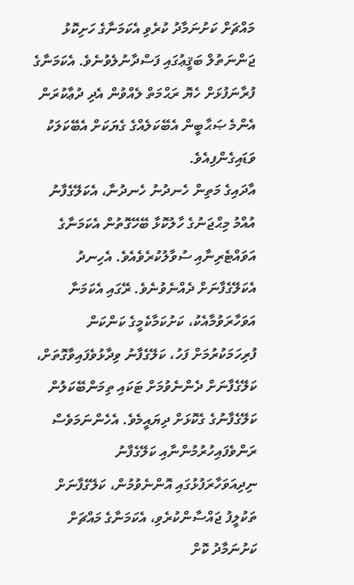މައްޗަށް ކަށުނަމާދު ކުރެވި އެކަމަނާގެ ހަށިކޮޅު ޖަންނަތުލް ބަޤީޢުގައި ފަސްދާނުލެވުނެވެ. އެކަމަނާގެ ފުރާނަފުޅަށް ހެޔޮ ރަޙްމަތް ލެއްވުން އެދި ދުޢާކުރަން އެންމެ ޞަޙާބީން އެބޭކަލެއްގެ ގެޔަކަށް އެބޭކަލަކު ވަޑައިގެންފިއެވެ.
އާދައިގެ މަތިން ހެނދުނު ހެނދުނާ، އެކަލޭގެފާނު އުއްމު މިޙްޖަނުގެ ހާލުކޮޅާ ބޭހޭގޮތުން އެކަމަނާގެ އަވައްޓެރިނާއި ސުވާލުކުރެވެއެވެ. އެހިނދު އެކަލޭގެފާނަށް ދެއްނެވުނެވެ. ރޭގައި އެކަމަނާ އަވަހާރަވުމާއެކު، ކަށުކަމާކެމީގެ ކަންކަން ފުރިހަމަކުރުމަށް ފަހު، ކަލޭގެފާނު ވިދާޅުވެފައިވާގޮތަށް، ކަލޭގެފާނަށް ދެންނެވުމަށް ޓަކައި ތިމަންބޭކަލުން ކަލޭގެފާނުގެ ގެކޮޅަށް ދިޔައީމެވެ. އެހެންނަމަވެސް ރަންވެފައިހުރުމުންނާއި ކަލޭގެފާނު ނިދިއަވަހާރަފުޅުގައި އޮންނެވުމުން، ކަލޭގެފާނަށް ތަކުލީފު ޖައްސާންކުރެވި، އެކަމަނާގެ މައްޗަށް ކަށުނަމާދު ކޮށް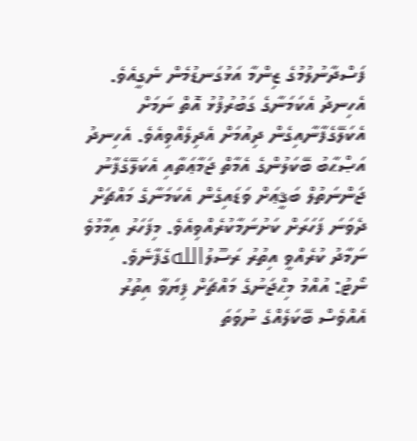ފަސްދާނުލުމުގެ ޒިންމާ އަޅުގަނޑުމެން ނެގީއެވެ.
އެހިނދު އެކަމަނާގެ ގަބުރުފުޅު އޮތް ނަމަށް އެކަލޭގެފާނާއިގެން ދިއުމަށް އެދިލެއްވިއެވެ. އެހިނދު އަޞްޙާބު ބޭކަލުންގެ އެމާތް ޖަމާޢަތާއި އެކަލޭގެފާނު ޖަންނަތުލް ބަޤީޢަށް ވަޑައިގެން އެކަމަނާގެ މައްޗަށް ދެވަނަ ފަހަރަށް ކަށުނަމާކުރެއްވިއެވެ. މިފަހަރު އިމާމުވެ ނަމާދު ކުރެއްވީ އިތުރު ރަސޫލުاللهގެފާނެވެ.
ނޯޓު: އުއްމު މިޙްޖަނުގެ މައްޗަށް ފިޔަވާ އިތުރު އެއްވެސް ބޭކަލެއްގެ ނުވަތަ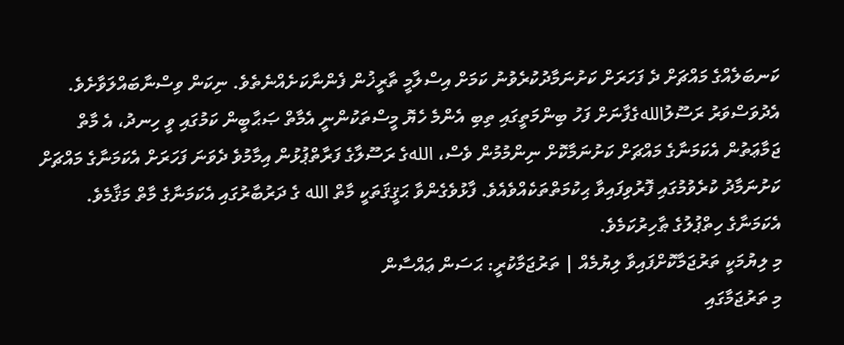ކަނބަލެއްގެ މައްޗަށް ދެ ފަހަރަށް ކަށުނަމާދުކުރެވުނު ކަމަށް އިސްލާމީ ތާރީޚުން ފެންނާކަށެއްނެތެވެ. ނިކަން ވިސްނާބައްލަވާށެވެ. އެދުވަސްވަރު ރަސޫލުاللهގެފާނަށް ފަހު ބިންމަތީގައި ތިބި އެންމެ ހެޔޮ މީސްތަކުންނީ އެމާތް ޞަޙާބީން ކަމުގައި ވީ ހިނދު، އެ މާތް ޖަމާޢަތުން އެކަމަނާގެ މައްޗަށް ކަށުނަމާކޮށް ނިންމުމުން ވެސް، اللهގެ ރަސޫލާގެ ފަރާތްޕުޅުން އިމާމުވެ ދެވަނަ ފަހަރަށް އެކަމަނާގެ މައްޗަށް ކަށުނަމާދު ކުރެވުމުގައި ފޮރުވިފައިވާ ޙިކުމަތްތަކެއްވެއެވެ. ފާޅުވެގެންވާ ޙަޤީޤަތަކީ މާތް الله ގެ ދަރުބާރުގައި އެކަމަނާގެ މާތް މަޤާމެވެ. އެކަމަނާގެ ހިތްޕުލުގެ ޠާހިރުކަމެވެ.
މި ލިޔުމަކީ ތަރުޖަމާކޮށްފައިވާ ލިޔުމެއް | ތަރުޖަމާކުރީ: ޙަސަން ޢައްސާން
މި ތަރުޖަމާގައި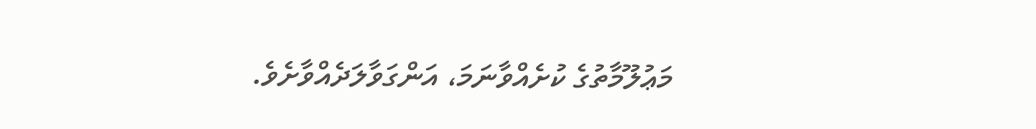މަޢުލޫމާތުގެ ކުށެއްވާނަމަ، އަންގަވާލަދެއްވާށެވެ.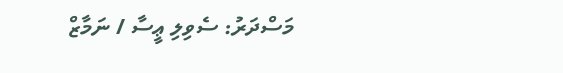މަސްދަރު: ސެވިލި ޢީސާ / ނަމާޒް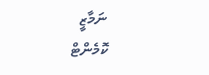ނަމާޒީ
ކޮމެންޓް